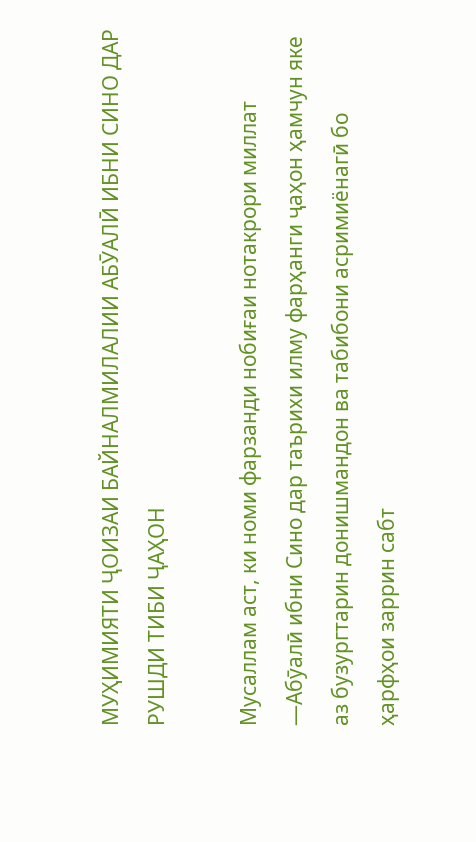МУҲИМИЯТИ ҶОИЗАИ БАЙНАЛМИЛАЛИИ АБӮАЛӢ ИБНИ СИНО ДАР РУШДИ ТИБИ ҶАҲОН

Мусаллам аст, ки номи фарзанди нобиғаи нотакрори миллат —Абӯалӣ ибни Сино дар таърихи илму фарҳанги ҷаҳон ҳамчун яке аз бузургтарин донишмандон ва табибони асримиёнагӣ бо ҳарфҳои заррин сабт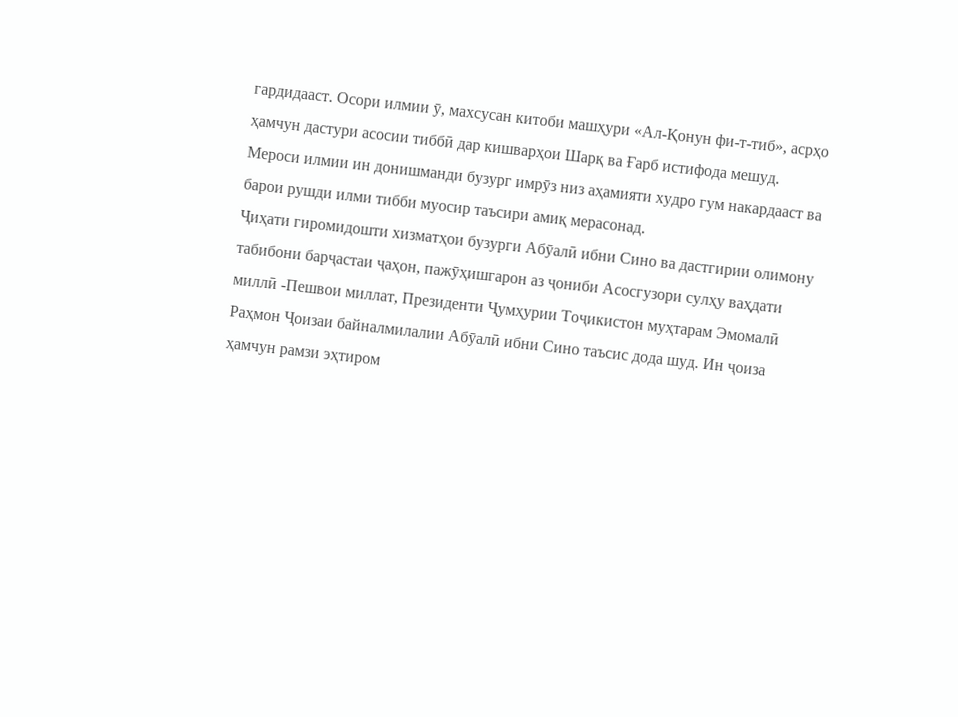гардидааст. Осори илмии ӯ, махсусан китоби машҳури «Ал-Қонун фи-т-тиб», асрҳо ҳамчун дастури асосии тиббӣ дар кишварҳои Шарқ ва Ғарб истифода мешуд. Мероси илмии ин донишманди бузург имрӯз низ аҳамияти худро гум накардааст ва барои рушди илми тибби муосир таъсири амиқ мерасонад.
Ҷиҳати гиромидошти хизматҳои бузурги Абӯалӣ ибни Сино ва дастгирии олимону табибони барҷастаи ҷаҳон, пажӯҳишгарон аз ҷониби Асосгузори сулҳу ваҳдати миллӣ -Пешвои миллат, Президенти Ҷумҳурии Тоҷикистон муҳтарам Эмомалӣ Раҳмон Ҷоизаи байналмилалии Абӯалӣ ибни Сино таъсис дода шуд. Ин ҷоиза ҳамчун рамзи эҳтиром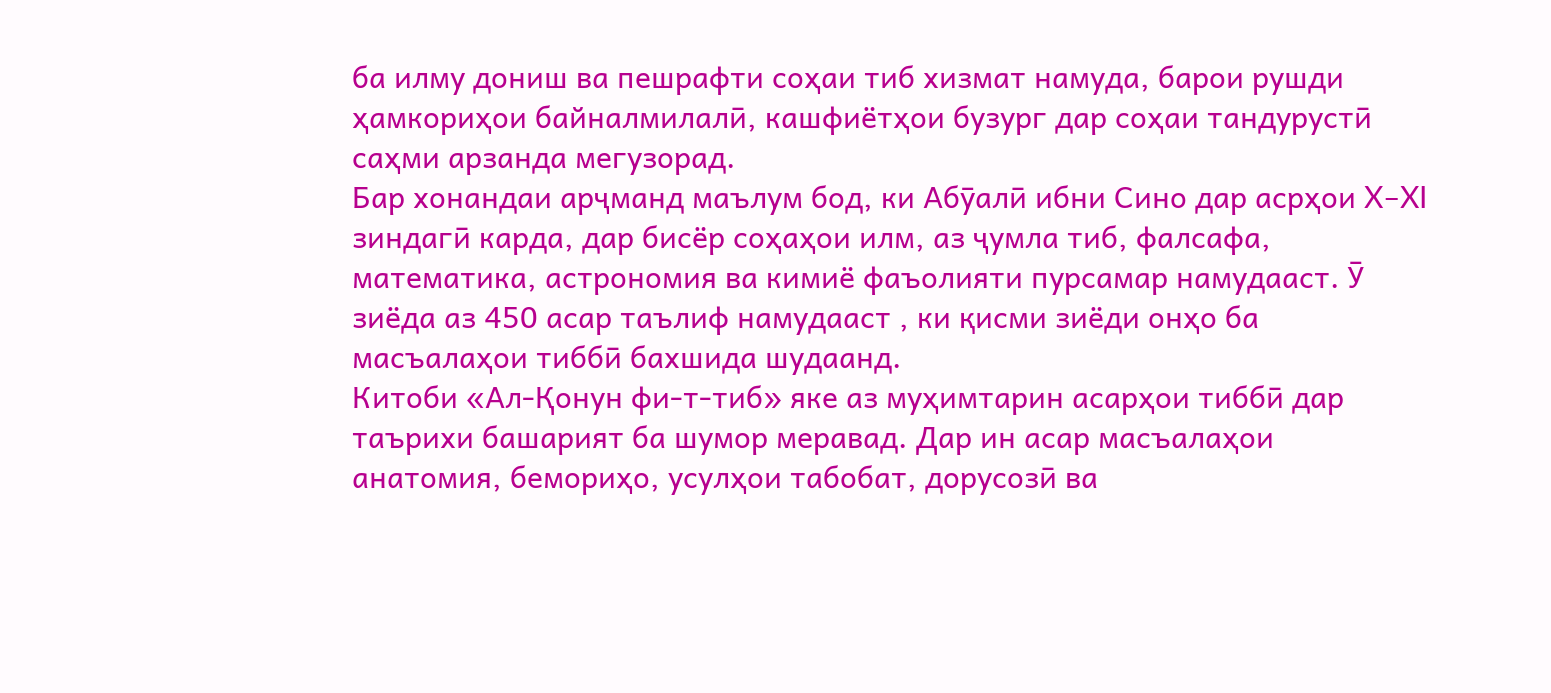ба илму дониш ва пешрафти соҳаи тиб хизмат намуда, барои рушди ҳамкориҳои байналмилалӣ, кашфиётҳои бузург дар соҳаи тандурустӣ саҳми арзанда мегузорад.
Бар хонандаи арҷманд маълум бод, ки Абӯалӣ ибни Сино дар асрҳои X–XI зиндагӣ карда, дар бисёр соҳаҳои илм, аз ҷумла тиб, фалсафа, математика, астрономия ва кимиё фаъолияти пурсамар намудааст. Ӯ зиёда аз 450 асар таълиф намудааст , ки қисми зиёди онҳо ба масъалаҳои тиббӣ бахшида шудаанд.
Китоби «Ал-Қонун фи-т-тиб» яке аз муҳимтарин асарҳои тиббӣ дар таърихи башарият ба шумор меравад. Дар ин асар масъалаҳои анатомия, бемориҳо, усулҳои табобат, дорусозӣ ва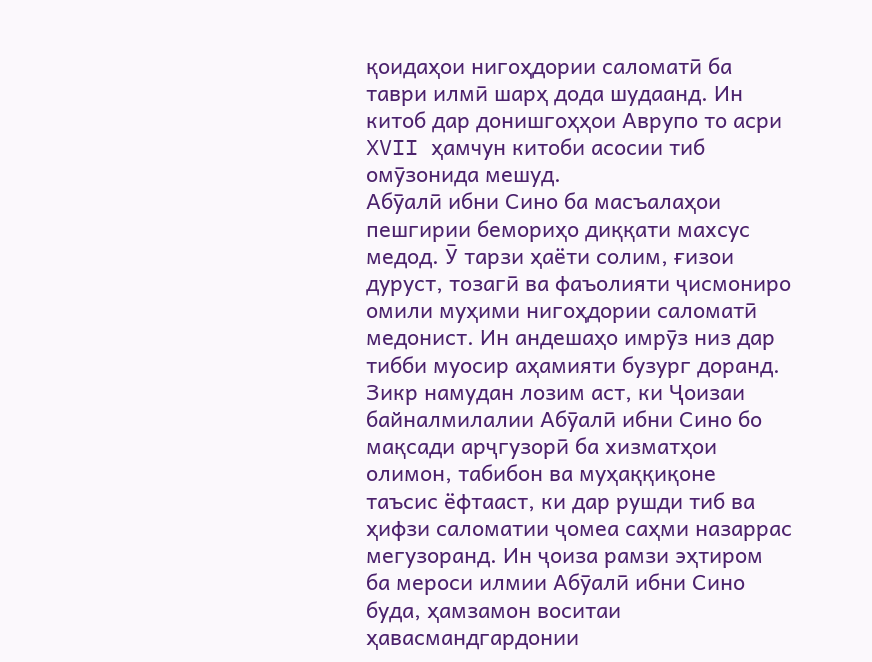қоидаҳои нигоҳдории саломатӣ ба таври илмӣ шарҳ дода шудаанд. Ин китоб дар донишгоҳҳои Аврупо то асри XVII ҳамчун китоби асосии тиб омӯзонида мешуд.
Абӯалӣ ибни Сино ба масъалаҳои пешгирии бемориҳо диққати махсус медод. Ӯ тарзи ҳаёти солим, ғизои дуруст, тозагӣ ва фаъолияти ҷисмониро омили муҳими нигоҳдории саломатӣ медонист. Ин андешаҳо имрӯз низ дар тибби муосир аҳамияти бузург доранд.
Зикр намудан лозим аст, ки Ҷоизаи байналмилалии Абӯалӣ ибни Сино бо мақсади арҷгузорӣ ба хизматҳои олимон, табибон ва муҳаққиқоне таъсис ёфтааст, ки дар рушди тиб ва ҳифзи саломатии ҷомеа саҳми назаррас мегузоранд. Ин ҷоиза рамзи эҳтиром ба мероси илмии Абӯалӣ ибни Сино буда, ҳамзамон воситаи ҳавасмандгардонии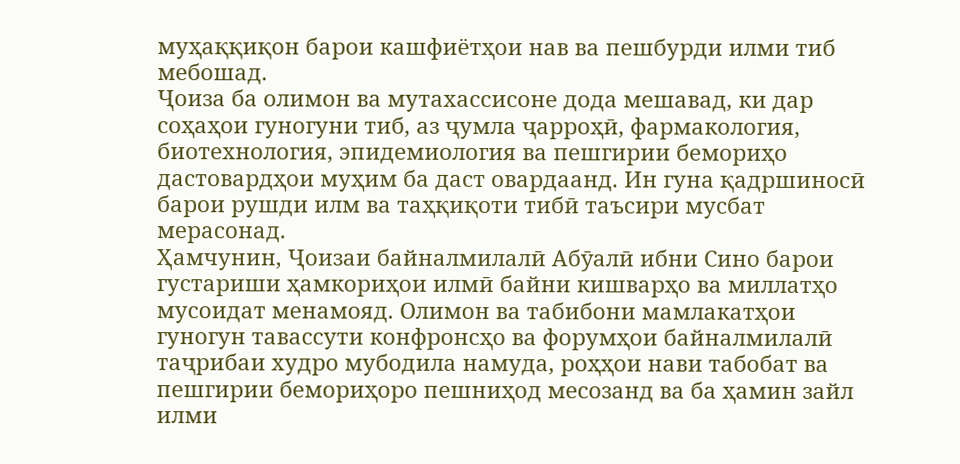муҳаққиқон барои кашфиётҳои нав ва пешбурди илми тиб мебошад.
Ҷоиза ба олимон ва мутахассисоне дода мешавад, ки дар соҳаҳои гуногуни тиб, аз ҷумла ҷарроҳӣ, фармакология, биотехнология, эпидемиология ва пешгирии бемориҳо дастовардҳои муҳим ба даст овардаанд. Ин гуна қадршиносӣ барои рушди илм ва таҳқиқоти тибӣ таъсири мусбат мерасонад.
Ҳамчунин, Ҷоизаи байналмилалӣ Абӯалӣ ибни Сино барои густариши ҳамкориҳои илмӣ байни кишварҳо ва миллатҳо мусоидат менамояд. Олимон ва табибони мамлакатҳои гуногун тавассути конфронсҳо ва форумҳои байналмилалӣ таҷрибаи худро мубодила намуда, роҳҳои нави табобат ва пешгирии бемориҳоро пешниҳод месозанд ва ба ҳамин зайл илми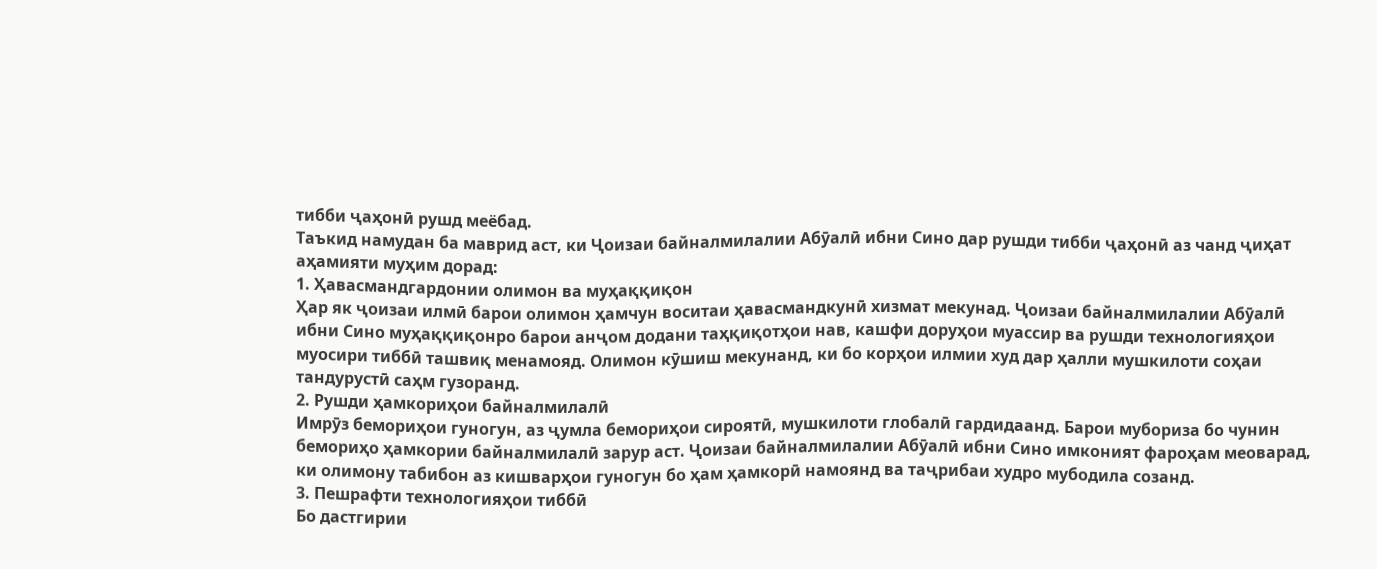тибби ҷаҳонӣ рушд меёбад.
Таъкид намудан ба маврид аст, ки Ҷоизаи байналмилалии Абӯалӣ ибни Сино дар рушди тибби ҷаҳонӣ аз чанд ҷиҳат аҳамияти муҳим дорад:
1. Ҳавасмандгардонии олимон ва муҳаққиқон
Ҳар як ҷоизаи илмӣ барои олимон ҳамчун воситаи ҳавасмандкунӣ хизмат мекунад. Ҷоизаи байналмилалии Абӯалӣ ибни Сино муҳаққиқонро барои анҷом додани таҳқиқотҳои нав, кашфи доруҳои муассир ва рушди технологияҳои муосири тиббӣ ташвиқ менамояд. Олимон кӯшиш мекунанд, ки бо корҳои илмии худ дар ҳалли мушкилоти соҳаи тандурустӣ саҳм гузоранд.
2. Рушди ҳамкориҳои байналмилалӣ
Имрӯз бемориҳои гуногун, аз ҷумла бемориҳои сироятӣ, мушкилоти глобалӣ гардидаанд. Барои мубориза бо чунин бемориҳо ҳамкории байналмилалӣ зарур аст. Ҷоизаи байналмилалии Абӯалӣ ибни Сино имконият фароҳам меоварад, ки олимону табибон аз кишварҳои гуногун бо ҳам ҳамкорӣ намоянд ва таҷрибаи худро мубодила созанд.
3. Пешрафти технологияҳои тиббӣ
Бо дастгирии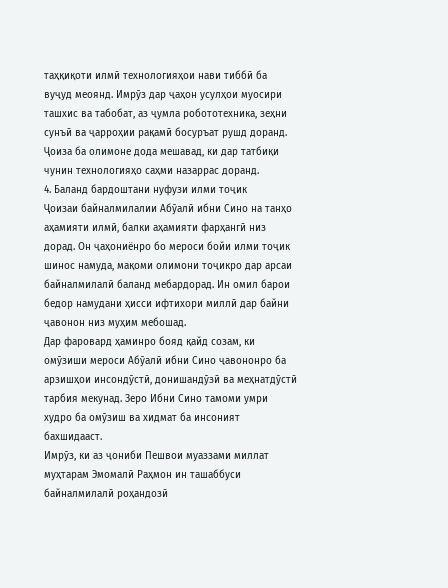таҳқиқоти илмӣ технологияҳои нави тиббӣ ба вуҷуд меоянд. Имрӯз дар ҷаҳон усулҳои муосири ташхис ва табобат, аз ҷумла робототехника, зеҳни сунъӣ ва ҷарроҳии рақамӣ босуръат рушд доранд. Ҷоиза ба олимоне дода мешавад, ки дар татбиқи чунин технологияҳо саҳми назаррас доранд.
4. Баланд бардоштани нуфузи илми тоҷик
Ҷоизаи байналмилалии Абӯалӣ ибни Сино на танҳо аҳамияти илмӣ, балки аҳамияти фарҳангӣ низ дорад. Он ҷаҳониёнро бо мероси бойи илми тоҷик шинос намуда, мақоми олимони тоҷикро дар арсаи байналмилалӣ баланд мебардорад. Ин омил барои бедор намудани ҳисси ифтихори миллӣ дар байни ҷавонон низ муҳим мебошад.
Дар фаровард ҳаминро бояд қайд созам, ки омӯзиши мероси Абӯалӣ ибни Сино ҷавононро ба арзишҳои инсондӯстӣ, донишандӯзӣ ва меҳнатдӯстӣ тарбия мекунад. Зеро Ибни Сино тамоми умри худро ба омӯзиш ва хидмат ба инсоният бахшидааст.
Имрӯз, ки аз ҷониби Пешвои муаззами миллат муҳтарам Эмомалӣ Раҳмон ин ташаббуси байналмилалӣ роҳандозӣ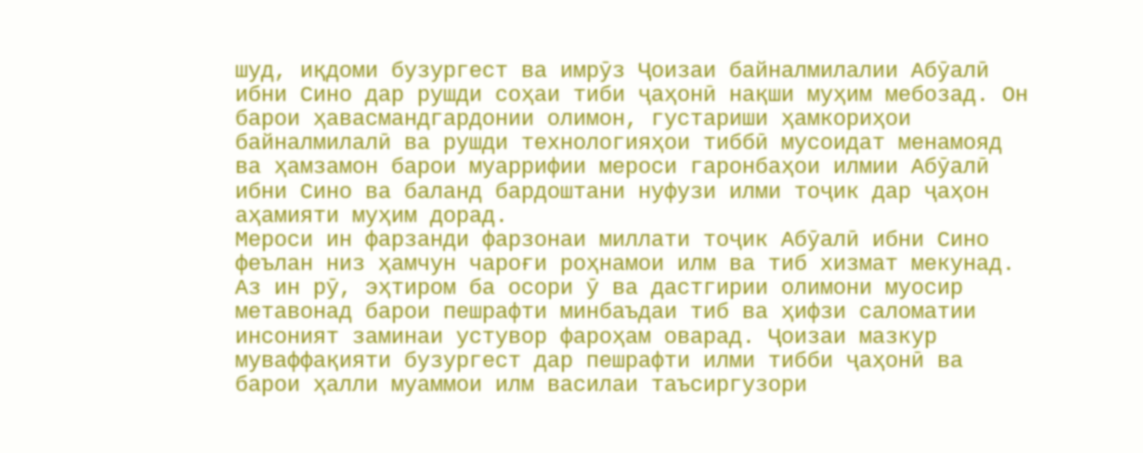шуд, иқдоми бузургест ва имрӯз Ҷоизаи байналмилалии Абӯалӣ ибни Сино дар рушди соҳаи тиби ҷаҳонӣ нақши муҳим мебозад. Он барои ҳавасмандгардонии олимон, густариши ҳамкориҳои байналмилалӣ ва рушди технологияҳои тиббӣ мусоидат менамояд ва ҳамзамон барои муаррифии мероси гаронбаҳои илмии Абӯалӣ ибни Сино ва баланд бардоштани нуфузи илми тоҷик дар ҷаҳон аҳамияти муҳим дорад.
Мероси ин фарзанди фарзонаи миллати тоҷик Абӯалӣ ибни Сино феълан низ ҳамчун чароғи роҳнамои илм ва тиб хизмат мекунад. Аз ин рӯ, эҳтиром ба осори ӯ ва дастгирии олимони муосир метавонад барои пешрафти минбаъдаи тиб ва ҳифзи саломатии инсоният заминаи устувор фароҳам оварад. Ҷоизаи мазкур муваффақияти бузургест дар пешрафти илми тибби ҷаҳонӣ ва барои ҳалли муаммои илм василаи таъсиргузори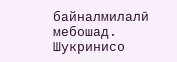байналмилалӣ мебошад.
Шукринисо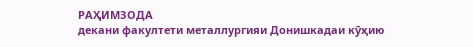РАҲИМЗОДА
декани факултети металлургияи Донишкадаи кӯҳию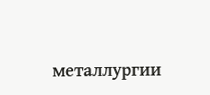металлургии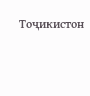Тоҷикистон